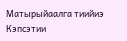Матырыйаалга тиийиэ
Кэпсэтии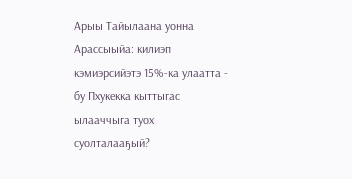Арыы Тайылаана уонна Арассыыйа: килиэп кэмиэрсийэтэ 15%-ка улаатта - бу Пхукекка кыттыгас ылааччыга туох суолталааҕый?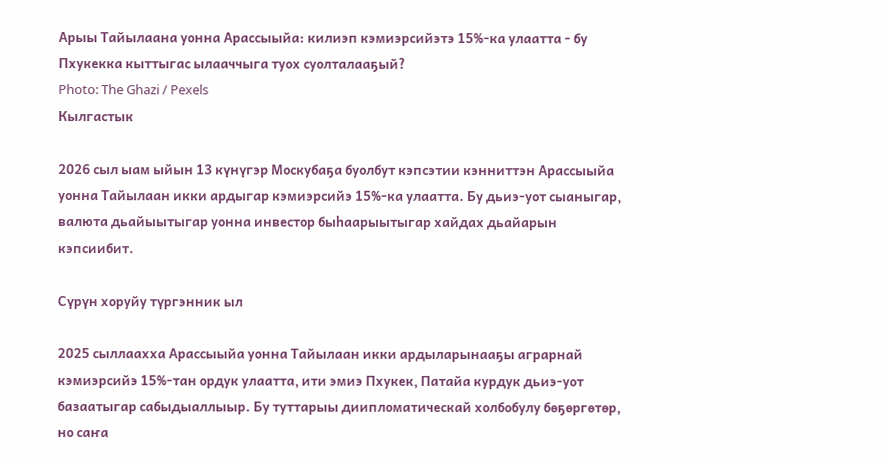Арыы Тайылаана уонна Арассыыйа: килиэп кэмиэрсийэтэ 15%-ка улаатта - бу Пхукекка кыттыгас ылааччыга туох суолталааҕый?
Photo: The Ghazi / Pexels
Кылгастык

2026 сыл ыам ыйын 13 күнүгэр Москубаҕа буолбут кэпсэтии кэнниттэн Арассыыйа уонна Тайылаан икки ардыгар кэмиэрсийэ 15%-ка улаатта. Бу дьиэ-уот сыаныгар, валюта дьайыытыгар уонна инвестор быһаарыытыгар хайдах дьайарын кэпсиибит.

Сүрүн хоруйу түргэнник ыл

2025 сыллаахха Арассыыйа уонна Тайылаан икки ардыларынааҕы аграрнай кэмиэрсийэ 15%-тан ордук улаатта, ити эмиэ Пхукек, Патайа курдук дьиэ-уот базаатыгар сабыдыаллыыр. Бу туттарыы диипломатическай холбобулу бөҕөргөтөр, но саҥа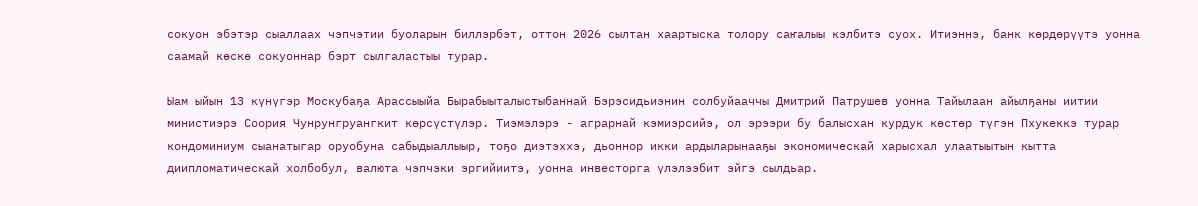сокуон эбэтэр сыаллаах чэпчэтии буоларын биллэрбэт, оттон 2026 сылтан хаартыска толору саҥалыы кэлбитэ суох. Итиэннэ, банк көрдөрүүтэ уонна саамай көскө сокуоннар бэрт сылгаластыы турар.

Ыам ыйын 13 күнүгэр Москубаҕа Арассыыйа Бырабыыталыстыбаннай Бэрэсидьиэнин солбуйааччы Дмитрий Патрушев уонна Тайылаан айылҕаны иитии министиэрэ Соория Чунрунгруангкит көрсүстүлэр. Тиэмэлэрэ - аграрнай кэмиэрсийэ, ол эрээри бу балысхан курдук көстөр түгэн Пхукеккэ турар кондоминиум сыанатыгар оруобуна сабыдыаллыыр, тоҕо диэтэххэ, дьоннор икки ардыларынааҕы экономическай харысхал улаатыытын кытта диипломатическай холбобул, валюта чэпчэки эргийиитэ, уонна инвесторга үлэлээбит эйгэ сылдьар.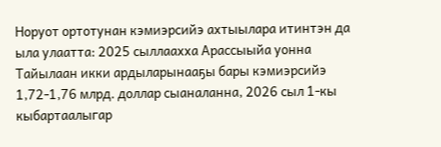Норуот ортотунан кэмиэрсийэ ахтыылара итинтэн да ыла улаатта: 2025 сыллаахха Арассыыйа уонна Тайылаан икки ардыларынааҕы бары кэмиэрсийэ 1,72-1,76 млрд. доллар сыаналанна, 2026 сыл 1-кы кыбартаалыгар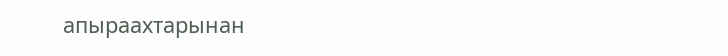апыраахтарынан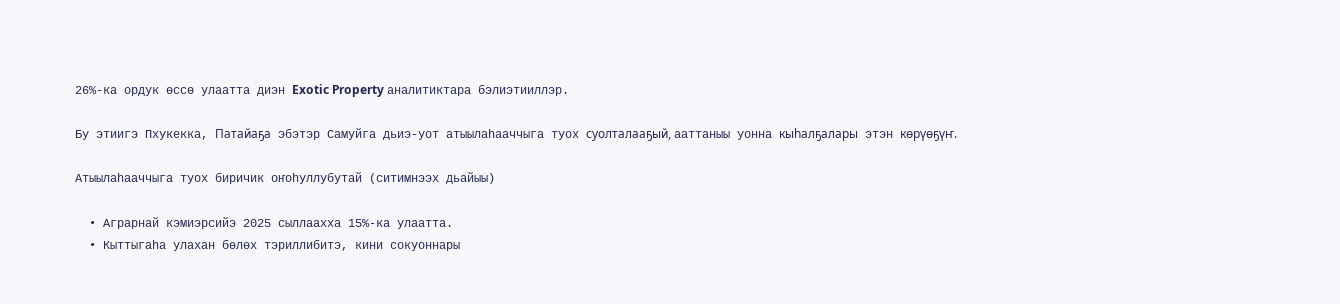26%-ка ордук өссө улаатта диэн Exotic Property аналитиктара бэлиэтииллэр.

Бу этиигэ Пхукекка, Патайаҕа эбэтэр Самуйга дьиэ-уот атыылаһааччыга туох суолталааҕый, ааттаныы уонна кыһалҕалары этэн көрүөҕүҥ.

Атыылаһааччыга туох биричик оҥоһуллубутай (ситимнээх дьайыы)

  • Аграрнай кэмиэрсийэ 2025 сыллаахха 15%-ка улаатта.
  • Кыттыгаһа улахан бөлөх тэриллибитэ, кини сокуоннары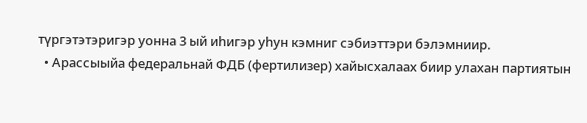түргэтэтэригэр уонна 3 ый иһигэр уһун кэмниг сэбиэттэри бэлэмниир.
  • Арассыыйа федеральнай ФДБ (фертилизер) хайысхалаах биир улахан партиятын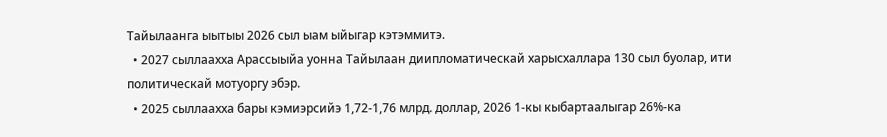Тайылаанга ыытыы 2026 сыл ыам ыйыгар кэтэммитэ.
  • 2027 сыллаахха Арассыыйа уонна Тайылаан диипломатическай харысхаллара 130 сыл буолар, ити политическай мотуоргу эбэр.
  • 2025 сыллаахха бары кэмиэрсийэ 1,72-1,76 млрд. доллар, 2026 1-кы кыбартаалыгар 26%-ка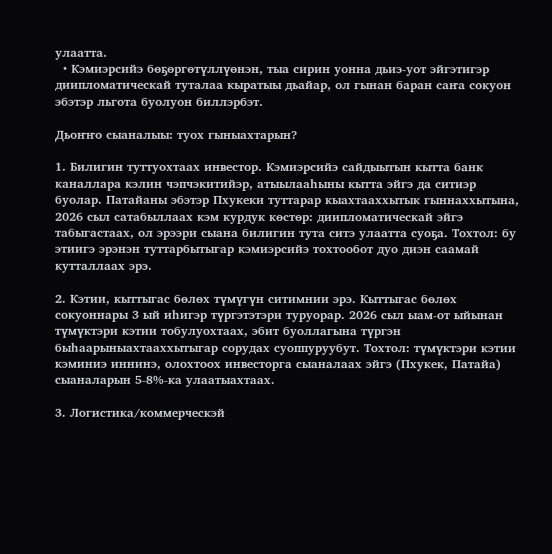улаатта.
  • Кэмиэрсийэ бөҕөргөтүллүөнэн, тыа сирин уонна дьиэ-уот эйгэтигэр диипломатическай туталаа кыратыы дьайар, ол гынан баран саҥа сокуон эбэтэр льгота буолуон биллэрбэт.

Дьоҥҥо сыаналыы: туох гыныахтарын?

1. Билигин туттуохтаах инвестор. Кэмиэрсийэ сайдыытын кытта банк каналлара кэлин чэпчэкитийэр, атыылааһыны кытта эйгэ да ситиэр буолар. Патайаны эбэтэр Пхукеки туттарар кыахтааххытык гыннаххытына, 2026 сыл сатабыллаах кэм курдук көстөр: диипломатическай эйгэ табыгастаах, ол эрээри сыана билигин тута ситэ улаатта суоҕа. Тохтол: бу этиигэ эрэнэн туттарбытыгар кэмиэрсийэ тохтообот дуо диэн саамай кутталлаах эрэ.

2. Кэтии, кыттыгас бөлөх түмүгүн ситимнии эрэ. Кыттыгас бөлөх сокуоннары 3 ый иһигэр түргэтэтэри туруорар. 2026 сыл ыам-от ыйынан түмүктэри кэтии тобулуохтаах, эбит буоллагына түргэн быһаарыныахтааххытыгар сорудах суоппуруубут. Тохтол: түмүктэри кэтии кэминиэ иннинэ, олохтоох инвесторга сыаналаах эйгэ (Пхукек, Патайа) сыаналарын 5-8%-ка улаатыахтаах.

3. Логистика/коммерческэй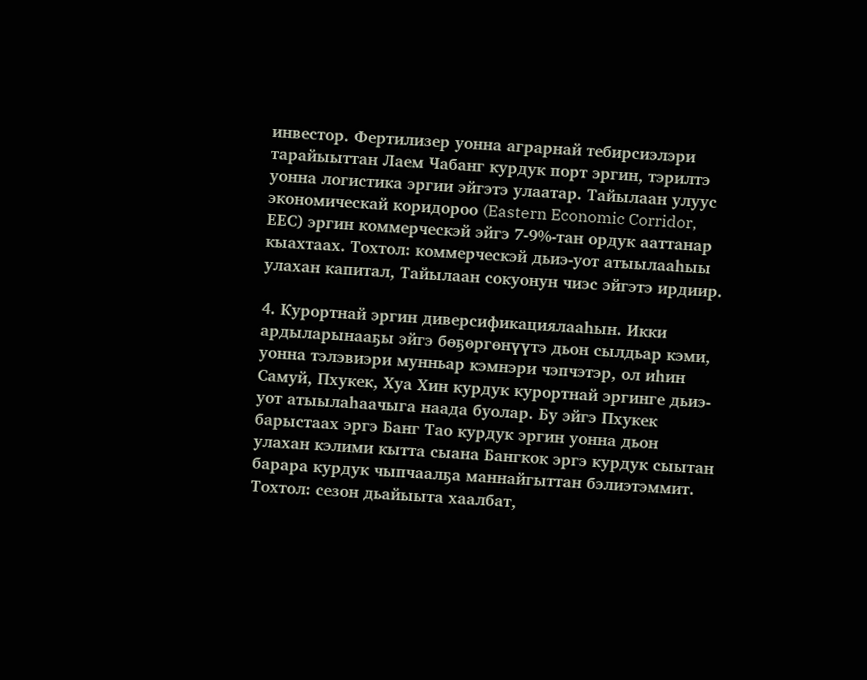инвестор. Фертилизер уонна аграрнай тебирсиэлэри тарайыыттан Лаем Чабанг курдук порт эргин, тэрилтэ уонна логистика эргии эйгэтэ улаатар. Тайылаан улуус экономическай коридороо (Eastern Economic Corridor, ЕЕС) эргин коммерческэй эйгэ 7-9%-тан ордук ааттанар кыахтаах. Тохтол: коммерческэй дьиэ-уот атыылааһыы улахан капитал, Тайылаан сокуонун чиэс эйгэтэ ирдиир.

4. Курортнай эргин диверсификациялааһын. Икки ардыларынааҕы эйгэ бөҕөргөнүүтэ дьон сылдьар кэми, уонна тэлэвиэри мунньар кэмнэри чэпчэтэр, ол иһин Самуй, Пхукек, Хуа Хин курдук курортнай эргинге дьиэ-уот атыылаһаачыга наада буолар. Бу эйгэ Пхукек барыстаах эргэ Банг Тао курдук эргин уонна дьон улахан кэлими кытта сыана Бангкок эргэ курдук сыытан барара курдук чыпчаалҕа маннайгыттан бэлиэтэммит. Тохтол: сезон дьайыыта хаалбат,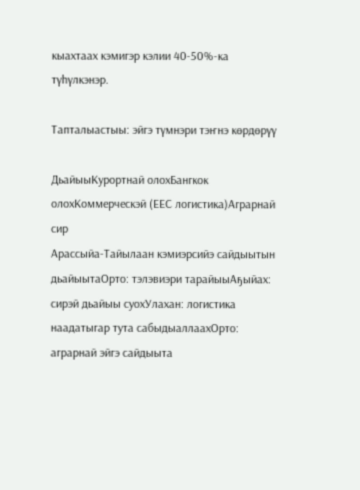кыахтаах кэмигэр кэлии 40-50%-ка түһүлкэнэр.

Тапталыастыы: эйгэ түмнэри тэҥнэ көрдөрүү

ДьайыыКурортнай олохБангкок олохКоммерческэй (ЕЕС логистика)Аграрнай сир
Арассыйа-Тайылаан кэмиэрсийэ сайдыытын дьайыытаОрто: тэлэвиэри тарайыыАҕыйах: сирэй дьайыы суохУлахан: логистика наадатыгар тута сабыдыаллаахОрто: аграрнай эйгэ сайдыыта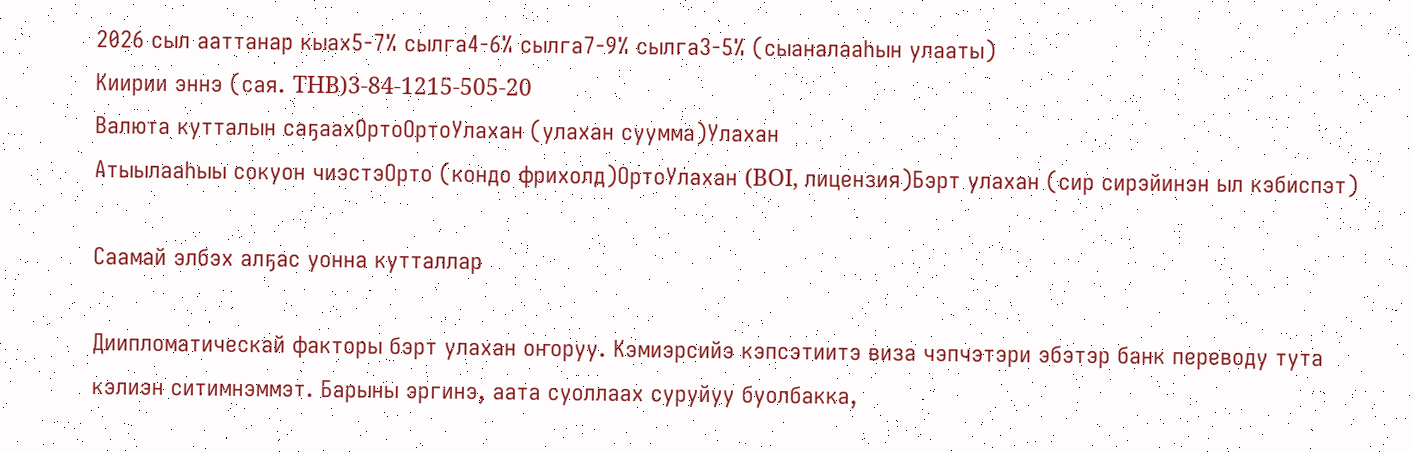2026 сыл ааттанар кыах5-7% сылга4-6% сылга7-9% сылга3-5% (сыаналааһын улааты)
Киирии эннэ (сая. THB)3-84-1215-505-20
Валюта кутталын саҕаахОртоОртоУлахан (улахан суумма)Улахан
Атыылааһыы сокуон чиэстэОрто (кондо фрихолд)ОртоУлахан (BOI, лицензия)Бэрт улахан (сир сирэйинэн ыл кэбиспэт)

Саамай элбэх алҕас уонна кутталлар

Диипломатическай факторы бэрт улахан оҥоруу. Кэмиэрсийэ кэпсэтиитэ виза чэпчэтэри эбэтэр банк переводу тута кэлиэн ситимнэммэт. Барыны эргинэ, аата суоллаах суруйуу буолбакка,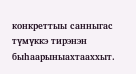конкреттыы санныгас түмүккэ тирэнэн быһаарыныахтааххыт.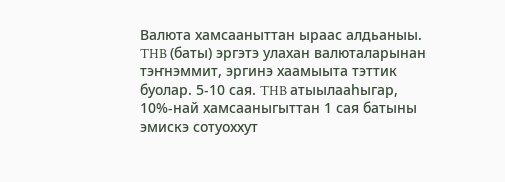Валюта хамсааныттан ыраас алдьаныы. THB (баты) эргэтэ улахан валюталарынан тэҥнэммит, эргинэ хаамыыта тэттик буолар. 5-10 сая. THB атыылааһыгар, 10%-най хамсааныгыттан 1 сая батыны эмискэ сотуоххут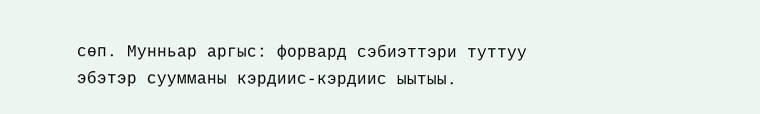сөп. Мунньар аргыс: форвард сэбиэттэри туттуу эбэтэр суумманы кэрдиис-кэрдиис ыытыы.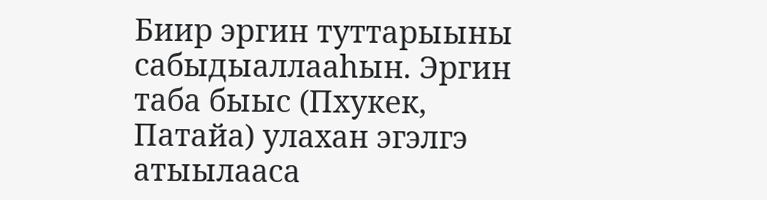Биир эргин туттарыыны сабыдыаллааһын. Эргин таба быыс (Пхукек, Патайа) улахан эгэлгэ атыылааса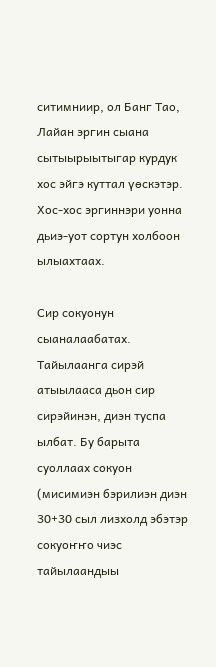ситимниир, ол Банг Тао, Лайан эргин сыана сытыырыытыгар курдук хос эйгэ куттал үөскэтэр. Хос-хос эргиннэри уонна дьиэ-уот сортун холбоон ылыахтаах.

Сир сокуонун сыаналаабатах. Тайылаанга сирэй атыылааса дьон сир сирэйинэн, диэн туспа ылбат. Бу барыта суоллаах сокуон (мисимиэн бэрилиэн диэн 30+30 сыл лизхолд эбэтэр сокуоҥҥо чиэс тайылаандыы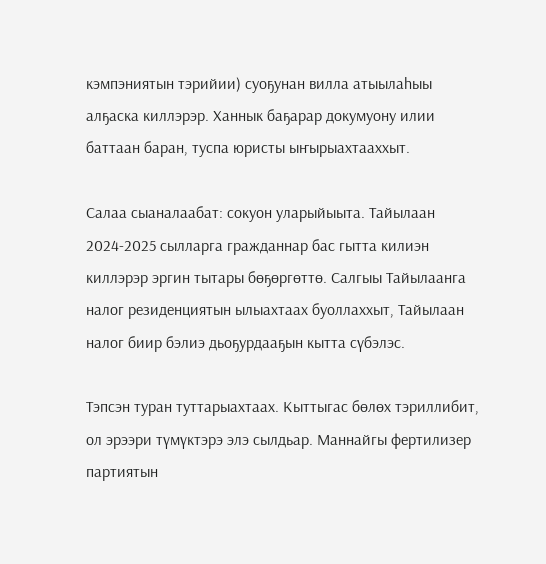кэмпэниятын тэрийии) суоҕунан вилла атыылаһыы алҕаска киллэрэр. Ханнык баҕарар докумуону илии баттаан баран, туспа юристы ыҥырыахтааххыт.

Салаа сыаналаабат: сокуон уларыйыыта. Тайылаан 2024-2025 сылларга гражданнар бас гытта килиэн киллэрэр эргин тытары бөҕөргөттө. Салгыы Тайылаанга налог резиденциятын ылыахтаах буоллаххыт, Тайылаан налог биир бэлиэ дьоҕурдааҕын кытта сүбэлэс.

Тэпсэн туран туттарыахтаах. Кыттыгас бөлөх тэриллибит, ол эрээри түмүктэрэ элэ сылдьар. Маннайгы фертилизер партиятын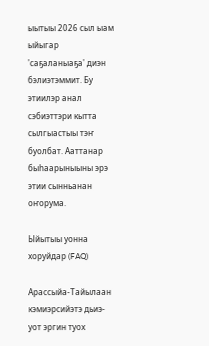ыытыы 2026 сыл ыам ыйыгар 'саҕаланыаҕа' диэн бэлиэтэммит. Бу этиилэр анал сэбиэттэри кытта сылгыастыы тэҥ буолбат. Ааттанар быһаарыныыны эрэ этии сынньанан оҥорума.

Ыйытыы уонна хоруйдар (FAQ)

Арассыйа-Тайылаан кэмиэрсийэтэ дьиэ-уот эргин туох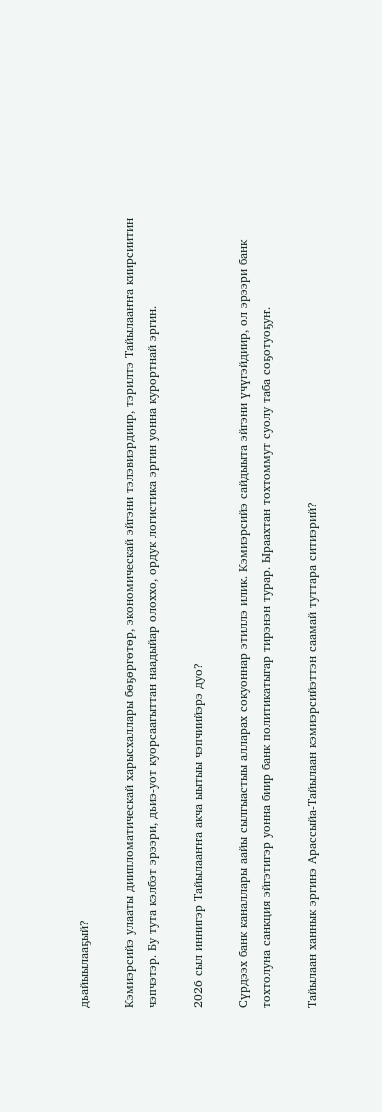дьайыылааҕый?

Кэмиэрсийэ улааты диипломатическай харысхаллары бөҕөргөтөр, экономическай эйгэни тэлэвиэрдиир, тэрилтэ Тайылааҥҥа киирсиитин чэпчэтэр. Бу тута кэлбэт эрээри, дьиэ-уот куорсаагыттан наадыйар олоххо, ордук логистика эргин уонна курортнай эргин.

2026 сыл иннигэр Тайылааҥҥа акча ыытыы чэпчиийэрэ дуо?

Сүрдээх банк каналлары аайы сылгыастыы алларах сокуоннар этиллэ илик. Кэмиэрсийэ сайдыыта эйгэни үчүгэйдиир, ол эрээри банк тохтолуна санкция эйгэтигэр уонна биир банк политикатыгар тирэнэн турар. Ыраахтан тохтоммут суолу таба соҕотуоҕуҥ.

Тайылаан ханнык эргинэ Арассыйа-Тайылаан кэмиэрсийэттэн саамай туттара ситиэрий?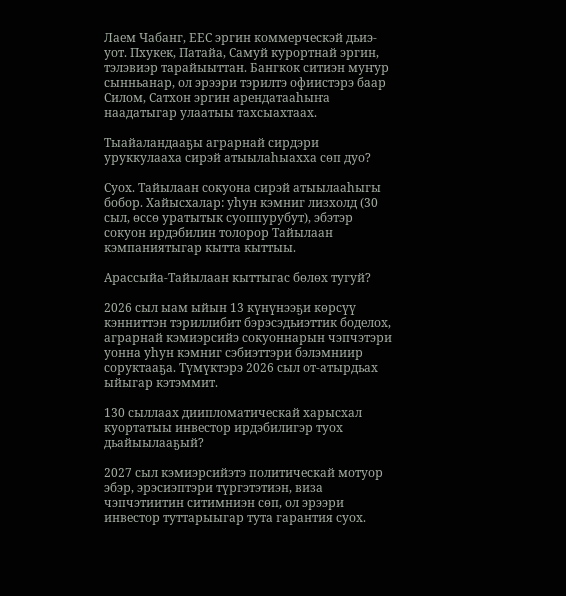Лаем Чабанг, ЕЕС эргин коммерческэй дьиэ-уот. Пхукек, Патайа, Самуй курортнай эргин, тэлэвиэр тарайыыттан. Бангкок ситиэн муҥур сынньанар, ол эрээри тэрилтэ офиистэрэ баар Силом, Сатхон эргин арендатааһыҥа наадатыгар улаатыы тахсыахтаах.

Тыайаландааҕы аграрнай сирдэри уруккулааха сирэй атыылаһыахха сөп дуо?

Суох. Тайылаан сокуона сирэй атыылааһыгы бобор. Хайысхалар: уһун кэмниг лизхолд (30 сыл, өссө уратытык суоппурубут), эбэтэр сокуон ирдэбилин толорор Тайылаан кэмпаниятыгар кытта кыттыы.

Арассыйа-Тайылаан кыттыгас бөлөх тугуй?

2026 сыл ыам ыйын 13 күнүнээҕи көрсүү кэнниттэн тэриллибит бэрэсэдьиэттик боделох, аграрнай кэмиэрсийэ сокуоннарын чэпчэтэри уонна уһун кэмниг сэбиэттэри бэлэмниир соруктааҕа. Түмүктэрэ 2026 сыл от-атырдьах ыйыгар кэтэммит.

130 сыллаах диипломатическай харысхал куортатыы инвестор ирдэбилигэр туох дьайыылааҕый?

2027 сыл кэмиэрсийэтэ политическай мотуор эбэр, эрэсиэптэри түргэтэтиэн, виза чэпчэтиитин ситимниэн сөп, ол эрээри инвестор туттарыыгар тута гарантия суох.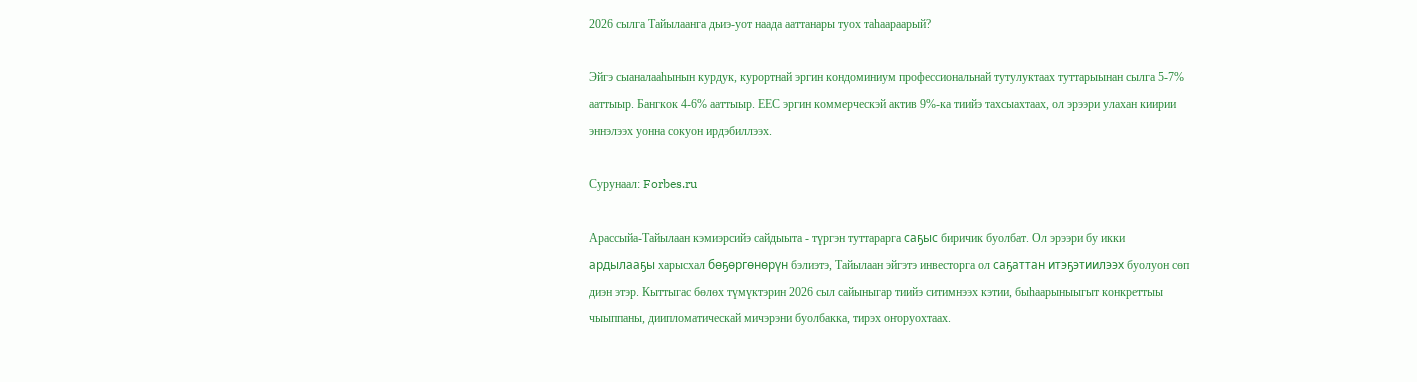2026 сылга Тайылаанга дьиэ-уот наада ааттанары туох таһаараарый?

Эйгэ сыаналааһынын курдук, курортнай эргин кондоминиум профессиональнай тутулуктаах туттарыынан сылга 5-7% ааттыыр. Бангкок 4-6% ааттыыр. ЕЕС эргин коммерческэй актив 9%-ка тиийэ тахсыахтаах, ол эрээри улахан киирии эннэлээх уонна сокуон ирдэбиллээх.

Сурунаал: Forbes.ru

Арассыйа-Тайылаан кэмиэрсийэ сайдыыта - түргэн туттарарга саҕыс биричик буолбат. Ол эрээри бу икки ардылааҕы харысхал бөҕөргөнөрүн бэлиэтэ, Тайылаан эйгэтэ инвесторга ол саҕаттан итэҕэтиилээх буолуон сөп диэн этэр. Кыттыгас бөлөх түмүктэрин 2026 сыл сайыныгар тиийэ ситимнээх кэтии, быһаарыныыгыт конкреттыы чыыппаны, диипломатическай мичэрэни буолбакка, тирэх оҥоруохтаах.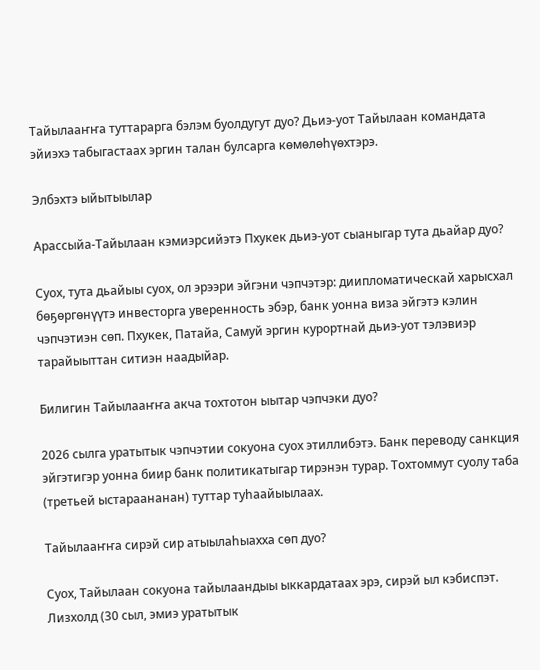Тайылааҥҥа туттарарга бэлэм буолдугут дуо? Дьиэ-уот Тайылаан командата эйиэхэ табыгастаах эргин талан булсарга көмөлөһүөхтэрэ.

Элбэхтэ ыйытыылар

Арассыйа-Тайылаан кэмиэрсийэтэ Пхукек дьиэ-уот сыаныгар тута дьайар дуо?

Суох, тута дьайыы суох, ол эрээри эйгэни чэпчэтэр: диипломатическай харысхал бөҕөргөнүүтэ инвесторга уверенность эбэр, банк уонна виза эйгэтэ кэлин чэпчэтиэн сөп. Пхукек, Патайа, Самуй эргин курортнай дьиэ-уот тэлэвиэр тарайыыттан ситиэн наадыйар.

Билигин Тайылааҥҥа акча тохтотон ыытар чэпчэки дуо?

2026 сылга уратытык чэпчэтии сокуона суох этиллибэтэ. Банк переводу санкция эйгэтигэр уонна биир банк политикатыгар тирэнэн турар. Тохтоммут суолу таба (третьей ыстараананан) туттар туһаайыылаах.

Тайылааҥҥа сирэй сир атыылаһыахха сөп дуо?

Суох, Тайылаан сокуона тайылаандыы ыккардатаах эрэ, сирэй ыл кэбиспэт. Лизхолд (30 сыл, эмиэ уратытык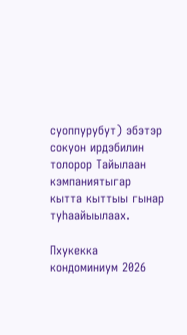суоппурубут) эбэтэр сокуон ирдэбилин толорор Тайылаан кэмпаниятыгар кытта кыттыы гынар туһаайыылаах.

Пхукекка кондоминиум 2026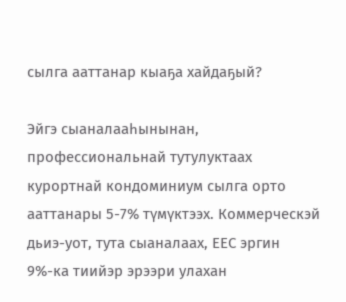сылга ааттанар кыаҕа хайдаҕый?

Эйгэ сыаналааһынынан, профессиональнай тутулуктаах курортнай кондоминиум сылга орто ааттанары 5-7% түмүктээх. Коммерческэй дьиэ-уот, тута сыаналаах, ЕЕС эргин 9%-ка тиийэр эрээри улахан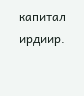капитал ирдиир.